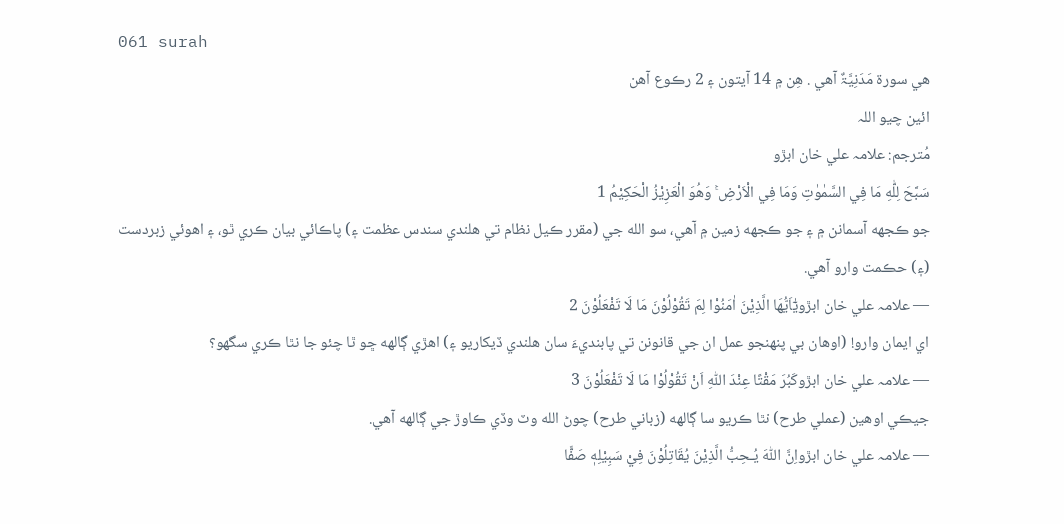061 surah
ھي سورة مَدَنِیَّۃٌ آھي . ھِن ۾ 14 آيتون ۽ 2 رڪوع آھن
ائين چيو اللہ
مُترجم: علامہ علي خان ابڙو
سَبَّحَ لِلّٰهِ مَا فِي السَّمٰوٰتِ وَمَا فِي الْاَرْضِ ۚ وَهُوَ الْعَزِيْزُ الْحَكِيْمُ 1
جو ڪجهه آسمانن ۾ ۽ جو ڪجهه زمين ۾ آهي، سو الله جي (مقرر ڪيل نظام تي هلندي سندس عظمت ۽) پاڪائي بيان ڪري ٿو، ۽ اهوئي زبردست (۽) حڪمت وارو آهي.
— علامہ علي خان ابڙويٰٓاَيُّهَا الَّذِيْنَ اٰمَنُوْا لِمَ تَقُوْلُوْنَ مَا لَا تَفْعَلُوْنَ 2
اي ايمان وارو! (اوهان بي پنهنجو عمل ان جي قانونن تي پابنديءَ سان هلندي ڏيکاريو ۽) اهڙي ڳالهه ڇو ٿا چئو جا نٿا ڪري سگهو؟
— علامہ علي خان ابڙوكَبُرَ مَقْتًا عِنْدَ اللّٰهِ اَنْ تَقُوْلُوْا مَا لَا تَفْعَلُوْنَ 3
جيڪي اوهين (عملي طرح) نٿا ڪريو سا ڳالهه (زباني طرح) چوڻ الله وٽ وڏي ڪاوڙ جي ڳالهه آهي.
— علامہ علي خان ابڙواِنَّ اللّٰهَ يُـحِبُّ الَّذِيْنَ يُقَاتِلُوْنَ فِيْ سَبِيْلِهٖ صَفًّا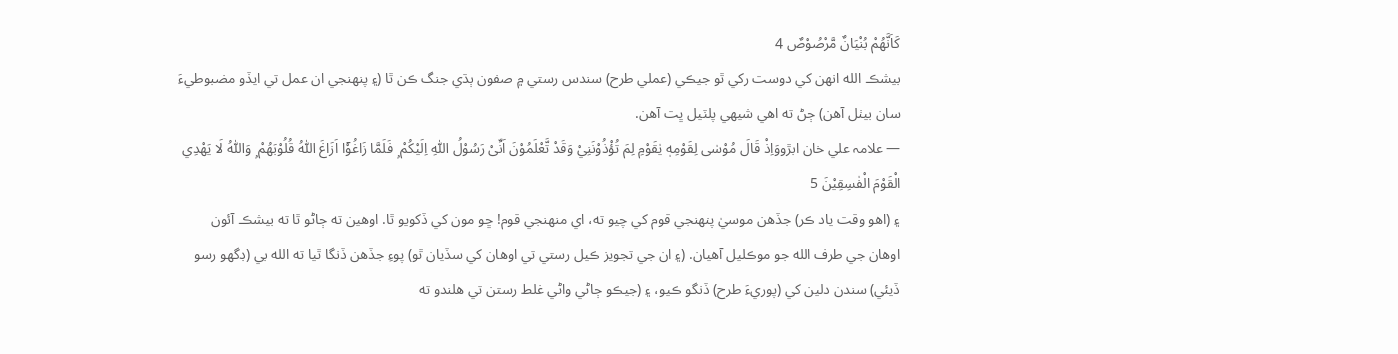كَاَنَّهُمْ بُنْيَانٌ مَّرْصُوْصٌ 4
بيشڪ الله انهن کي دوست رکي ٿو جيڪي (عملي طرح) سندس رستي ۾ صفون ٻڌي جنگ ڪن ٿا (۽ پنهنجي ان عمل تي ايڏو مضبوطيءَ سان بيٺل آهن) ڄڻ ته اهي شيهي پلٽيل ڀت آهن.
— علامہ علي خان ابڙووَاِذْ قَالَ مُوْسٰى لِقَوْمِهٖ يٰقَوْمِ لِمَ تُؤْذُوْنَنِيْ وَقَدْ تَّعْلَمُوْنَ اَنِّىْ رَسُوْلُ اللّٰهِ اِلَيْكُمْ ۭ فَلَمَّا زَاغُوْٓا اَزَاغَ اللّٰهُ قُلُوْبَهُمْ ۭ وَاللّٰهُ لَا يَهْدِي الْقَوْمَ الْفٰسِقِيْنَ 5
۽ (اهو وقت ياد ڪر) جڏهن موسيٰ پنهنجي قوم کي چيو ته، اي منهنجي قوم! ڇو مون کي ڏکويو ٿا. اوهين ته ڄاڻو ٿا ته بيشڪ آئون اوهان جي طرف الله جو موڪليل آهيان. (۽ ان جي تجويز ڪيل رستي تي اوهان کي سڏيان ٿو) پوءِ جڏهن ڏنگا ٿيا ته الله بي (ڊگهو رسو ڏيئي) سندن دلين کي (پوريءَ طرح) ڏنگو ڪيو، ۽ (جيڪو ڄاڻي واڻي غلط رستن تي هلندو ته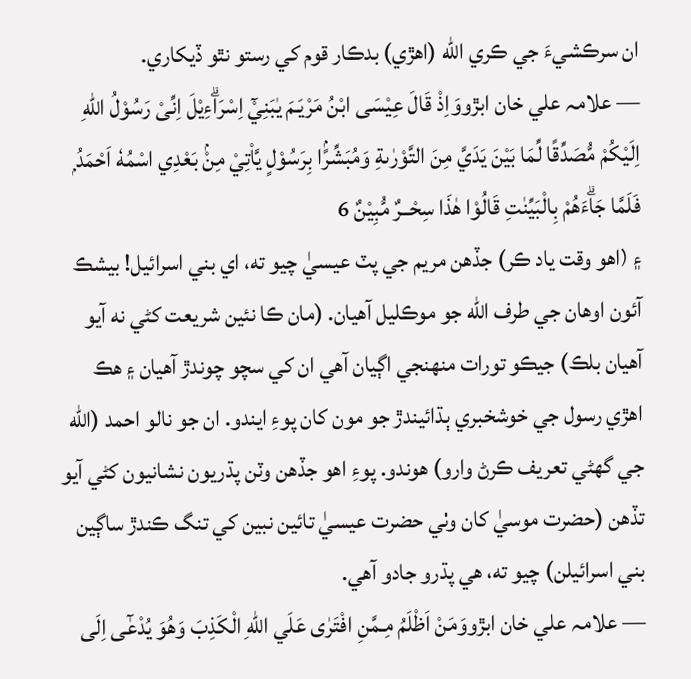ان سرڪشيءَ جي ڪري الله (اهڙي) بدڪار قوم کي رستو نٿو ڏيکاري.
— علامہ علي خان ابڙووَاِذْ قَالَ عِيْسَى ابْنُ مَرْيَـمَ يٰبَنِيْٓ اِسْرَاۗءِيْلَ اِنِّىْ رَسُوْلُ اللّٰهِ اِلَيْكُمْ مُّصَدِّقًا لِّمَا بَيْنَ يَدَيَّ مِنَ التَّوْرٰىةِ وَمُبَشِّرًۢا بِرَسُوْلٍ يَّاْتِيْ مِنْۢ بَعْدِي اسْمُهٗ اَحْمَدُ ۭ فَلَمَّا جَاۗءَهُمْ بِالْبَيِّنٰتِ قَالُوْا هٰذَا سِحْــرٌ مُّبِيْنٌ 6
۽ (اهو وقت ياد ڪر) جڏهن مريم جي پٽ عيسيٰ چيو ته، اي بني اسرائيل! بيشڪ آئون اوهان جي طرف الله جو موڪليل آهيان. (مان ڪا نئين شريعت کڻي نه آيو آهيان بلڪ) جيڪو تورات منهنجي اڳيان آهي ان کي سچو چوندڙ آهيان ۽ هڪ اهڙي رسول جي خوشخبري ٻڌائيندڙ جو مون کان پوءِ ايندو. ان جو نالو احمد (الله جي گهڻي تعريف ڪرڻ وارو) هوندو. پوءِ اهو جڏهن وٽن پڌريون نشانيون کڻي آيو تڏهن (حضرت موسيٰ کان وٺي حضرت عيسيٰ تائين نبين کي تنگ ڪندڙ ساڳين بني اسرائيلن) چيو ته، هي پڌرو جادو آهي.
— علامہ علي خان ابڙووَمَنْ اَظْلَمُ مِـمَّنِ افْتَرٰى عَلَي اللّٰهِ الْكَذِبَ وَهُوَ يُدْعٰٓى اِلَى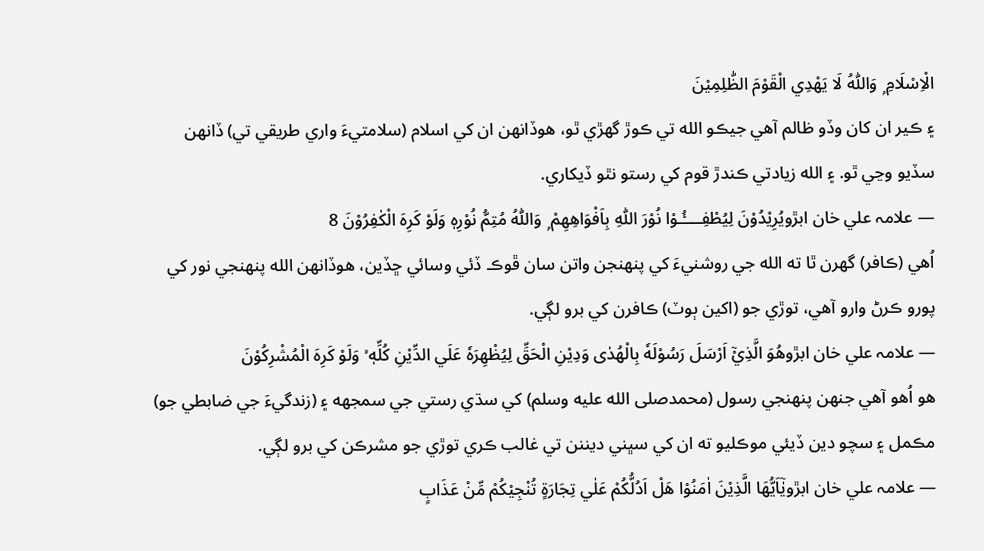الْاِسْلَامِ ۭ وَاللّٰهُ لَا يَهْدِي الْقَوْمَ الظّٰلِمِيْنَ
۽ ڪير ان کان وڏو ظالم آهي جيڪو الله تي ڪوڙ گهڙي ٿو، هوڏانهن ان کي اسلام (سلامتيءَ واري طريقي تي) ڏانهن سڏيو وڃي ٿو. ۽ الله زيادتي ڪندڙ قوم کي رستو نٿو ڏيکاري.
— علامہ علي خان ابڙويُرِيْدُوْنَ لِيُطْفِــــُٔـوْا نُوْرَ اللّٰهِ بِاَفْوَاهِهِمْ ۭ وَاللّٰهُ مُتِمُّ نُوْرِهٖ وَلَوْ كَرِهَ الْكٰفِرُوْنَ 8
اُهي (ڪافر) گهرن ٿا ته الله جي روشنيءَ کي پنهنجن واتن سان ڦوڪ ڏئي وسائي ڇڏين، هوڏانهن الله پنهنجي نور کي پورو ڪرڻ وارو آهي، توڙي جو (اکين ٻوٽ) ڪافرن کي برو لڳي.
— علامہ علي خان ابڙوهُوَ الَّذِيْٓ اَرْسَلَ رَسُوْلَهٗ بِالْهُدٰى وَدِيْنِ الْحَقِّ لِيُظْهِرَهٗ عَلَي الدِّيْنِ كُلِّهٖ ۙ وَلَوْ كَرِهَ الْمُشْرِكُوْنَ
هو اُهو آهي جنهن پنهنجي رسول (محمدصلى الله عليه وسلم) کي سڌي رستي جي سمجهه ۽ (زندگيءَ جي ضابطي جو) مڪمل ۽ سچو دين ڏيئي موڪليو ته ان کي سڀني ديننن تي غالب ڪري توڙي جو مشرڪن کي برو لڳي.
— علامہ علي خان ابڙويٰٓاَيُّهَا الَّذِيْنَ اٰمَنُوْا هَلْ اَدُلُّكُمْ عَلٰي تِجَارَةٍ تُنْجِيْكُمْ مِّنْ عَذَابٍ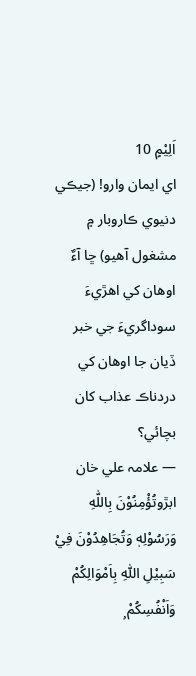اَلِيْمٍ 10
اي ايمان وارو! (جيڪي دنيوي ڪاروبار ۾ مشغول آهيو) ڇا آءٌ اوهان کي اهڙيءَ سوداگريءَ جي خبر ڏيان جا اوهان کي دردناڪ عذاب کان بچائي؟
— علامہ علي خان ابڙوتُؤْمِنُوْنَ بِاللّٰهِ وَرَسُوْلِهٖ وَتُجَاهِدُوْنَ فِيْ سَبِيْلِ اللّٰهِ بِاَمْوَالِكُمْ وَاَنْفُسِكُمْ ۭ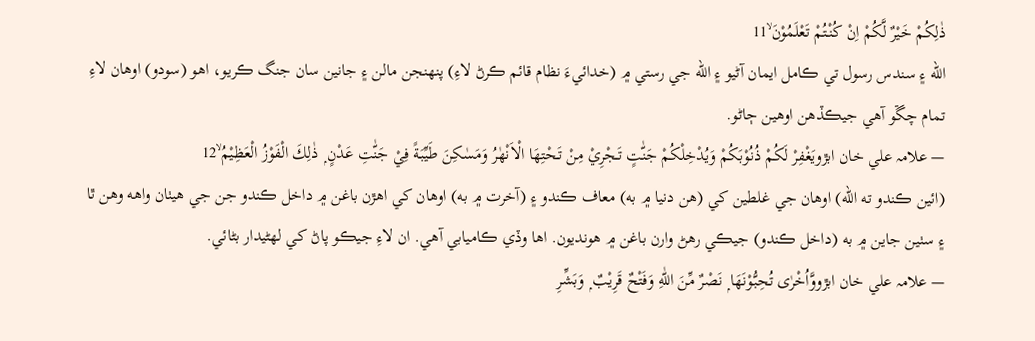ذٰلِكُمْ خَيْرٌ لَّكُمْ اِنْ كُنْتُمْ تَعْلَمُوْنَ ۙ11
الله ۽ سندس رسول تي ڪامل ايمان آڻيو ۽ الله جي رستي ۾ (خدائيءَ نظام قائم ڪرڻ لاءِ) پنهنجن مالن ۽ جانين سان جنگ ڪريو، اهو (سودو) اوهان لاءِ تمام چڱو آهي جيڪڏهن اوهين ڄاڻو.
— علامہ علي خان ابڙويَغْفِرْ لَكُمْ ذُنُوْبَكُمْ وَيُدْخِلْكُمْ جَنّٰتٍ تَـجْرِيْ مِنْ تَـحْتِهَا الْاَنْهٰرُ وَمَسٰكِنَ طَيِّبَةً فِيْ جَنّٰتِ عَدْنٍ ۭ ذٰلِكَ الْفَوْزُ الْعَظِيْمُ ۙ12
(ائين ڪندو ته الله) اوهان جي غلطين کي (هن دنيا ۾ به) معاف ڪندو ۽ (آخرت ۾ به) اوهان کي اهڙن باغن ۾ داخل ڪندو جن جي هيٺان واهه وهن ٿا ۽ سٺين جاين ۾ به (داخل ڪندو) جيڪي رهڻ وارن باغن ۾ هونديون. اها وڏي ڪاميابي آهي. ان لاءِ جيڪو پاڻ کي لهڻيدار بڻائي.
— علامہ علي خان ابڙووَّاُخْرٰى تُحِبُّوْنَهَا ۭ نَصْرٌ مِّنَ اللّٰهِ وَفَتْحٌ قَرِيْبٌ ۭ وَبَشِّرِ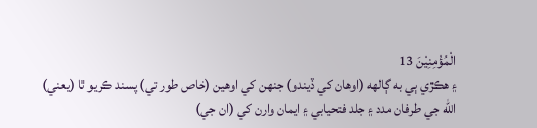الْمُؤْمِنِيْنَ 13
۽ هڪڙي ٻي به ڳالهه (اوهان کي ڏيندو) جنهن کي اوهين (خاص طور تي) پسند ڪريو ٿا (يعني) الله جي طرفان مدد ۽ جلد فتحيابي ۽ ايمان وارن کي (ان جي)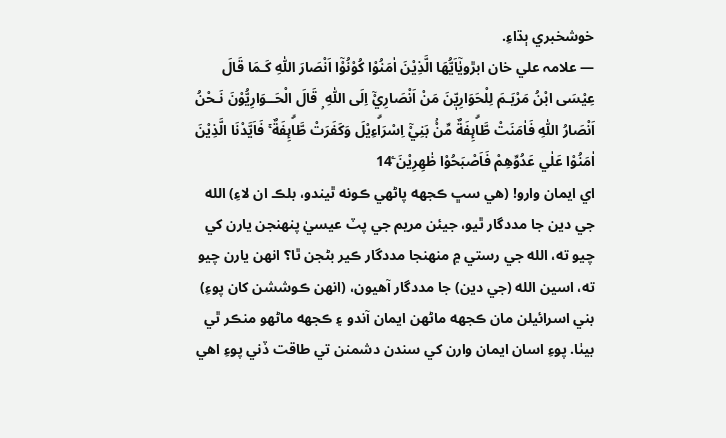خوشخبري ٻڌاءِ.
— علامہ علي خان ابڙويٰٓاَيُّهَا الَّذِيْنَ اٰمَنُوْا كُوْنُوْٓا اَنْصَارَ اللّٰهِ كَـمَا قَالَ عِيْسَى ابْنُ مَرْيَـمَ لِلْحَوَارِيّٖنَ مَنْ اَنْصَارِيْٓ اِلَى اللّٰهِ ۭ قَالَ الْحَــوَارِيُّوْنَ نَـحْنُ اَنْصَارُ اللّٰهِ فَاٰمَنَتْ طَّاۗىِٕفَةٌ مِّنْۢ بَنِيْٓ اِسْرَاۗءِيْلَ وَكَفَرَتْ طَّاۗىِٕفَةٌ ۚ فَاَيَّدْنَا الَّذِيْنَ اٰمَنُوْا عَلٰي عَدُوِّهِمْ فَاَصْبَحُوْا ظٰهِرِيْنَ ۧ14
اي ايمان وارو! (هي سڀ ڪجهه پاڻهي ڪونه ٿيندو، بلڪ ان لاءِ) الله جي دين جا مددگار ٿيو، جيئن مريم جي پٽ عيسيٰ پنهنجن يارن کي چيو ته، الله جي رستي ۾ منهنجا مددگار ڪير بڻجن ٿا؟ انهن يارن چيو ته، اسين الله (جي دين) جا مددگار آهيون، (انهن ڪوششن کان پوءِ) بني اسرائيلن مان ڪجهه ماڻهن ايمان آندو ۽ ڪجهه ماڻهو منڪر ٿي بيٺا. پوءِ اسان ايمان وارن کي سندن دشمنن تي طاقت ڏني پوءِ اهي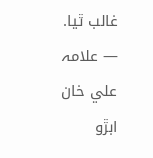غالب ٿيا.
— علامہ علي خان ابڙو